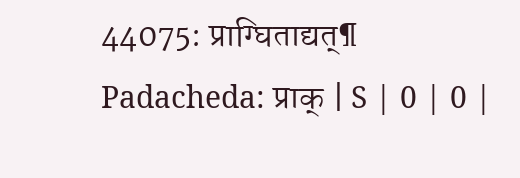44075: प्राग्घिताद्यत्¶
Padacheda: प्राक् | S | 0 | 0 |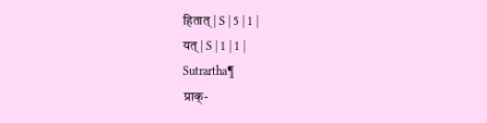हितात् | S | 5 | 1 |
यत् | S | 1 | 1 |
Sutrartha¶
प्राक्-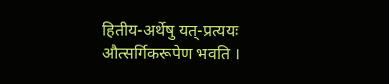हितीय-अर्थेषु यत्-प्रत्ययः औत्सर्गिकरूपेण भवति ।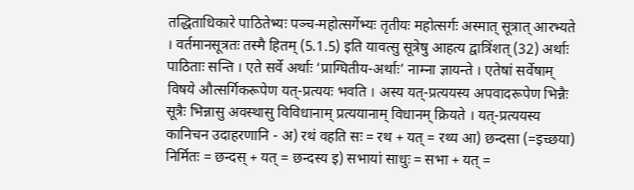तद्धिताधिकारे पाठितेभ्यः पञ्च-महोत्सर्गेभ्यः तृतीयः महोत्सर्गः अस्मात् सूत्रात् आरभ्यते । वर्तमानसूत्रतः तस्मै हितम् (5.1.5) इति यावत्सु सूत्रेषु आहत्य द्वात्रिंशत् (32) अर्थाः पाठिताः सन्ति । एते सर्वे अर्थाः ‘प्राग्घितीय-अर्थाः’ नाम्ना ज्ञायन्ते । एतेषां सर्वेषाम् विषये औत्सर्गिकरूपेण यत्-प्रत्ययः भवति । अस्य यत्-प्रत्ययस्य अपवादरूपेण भिन्नैः सूत्रैः भिन्नासु अवस्थासु विविधानाम् प्रत्ययानाम् विधानम् क्रियते । यत्-प्रत्ययस्य कानिचन उदाहरणानि - अ) रथं वहति सः = रथ + यत् = रथ्य आ) छन्दसा (=इच्छया) निर्मितः = छन्दस् + यत् = छन्दस्य इ) सभायां साधुः = सभा + यत् =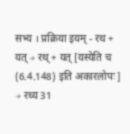सभ्य । प्रक्रिया इयम् - रथ + यत् → रथ् + यत् [यस्येति च (6.4.148) इति अकारलोपः] → रथ्य 31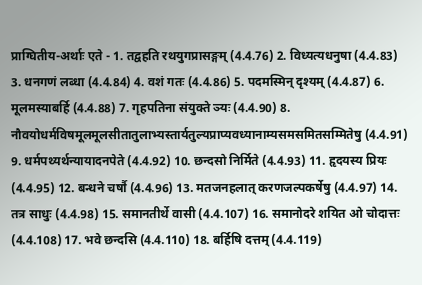प्राग्घितीय-अर्थाः एते - 1. तद्वहति रथयुगप्रासङ्गम् (4.4.76) 2. विध्यत्यधनुषा (4.4.83) 3. धनगणं लब्धा (4.4.84) 4. वशं गतः (4.4.86) 5. पदमस्मिन् दृश्यम् (4.4.87) 6. मूलमस्याबर्हि (4.4.88) 7. गृहपतिना संयुक्ते ञ्यः (4.4.90) 8. नौवयोधर्मविषमूलमूलसीतातुलाभ्यस्तार्यतुल्यप्राप्यवध्यानाम्यसमसमितसम्मितेषु (4.4.91) 9. धर्मपथ्यर्थन्यायादनपेते (4.4.92) 10. छन्दसो निर्मिते (4.4.93) 11. हृदयस्य प्रियः (4.4.95) 12. बन्धने चर्षौ (4.4.96) 13. मतजनहलात् करणजल्पकर्षेषु (4.4.97) 14. तत्र साधुः (4.4.98) 15. समानतीर्थे वासी (4.4.107) 16. समानोदरे शयित ओ चोदात्तः (4.4.108) 17. भवे छन्दसि (4.4.110) 18. बर्हिषि दत्तम् (4.4.119)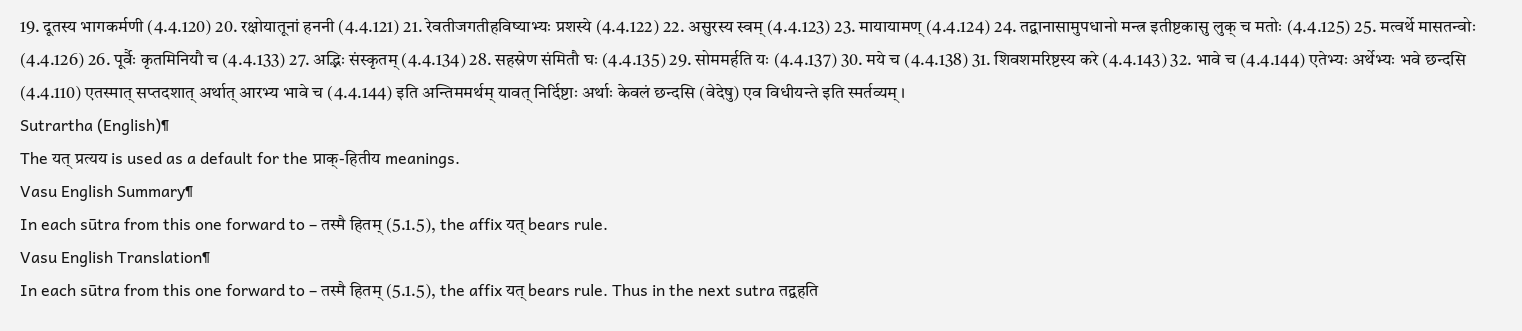19. दूतस्य भागकर्मणी (4.4.120) 20. रक्षोयातूनां हननी (4.4.121) 21. रेवतीजगतीहविष्याभ्यः प्रशस्ये (4.4.122) 22. असुरस्य स्वम् (4.4.123) 23. मायायामण् (4.4.124) 24. तद्वानासामुपधानो मन्त्र इतीष्टकासु लुक् च मतोः (4.4.125) 25. मत्वर्थे मासतन्वोः (4.4.126) 26. पूर्वैः कृतमिनियौ च (4.4.133) 27. अद्भिः संस्कृतम् (4.4.134) 28. सहस्रेण संमितौ घः (4.4.135) 29. सोममर्हति यः (4.4.137) 30. मये च (4.4.138) 31. शिवशमरिष्टस्य करे (4.4.143) 32. भावे च (4.4.144) एतेभ्यः अर्थेभ्यः भवे छन्दसि (4.4.110) एतस्मात् सप्तदशात् अर्थात् आरभ्य भावे च (4.4.144) इति अन्तिममर्थम् यावत् निर्दिष्टाः अर्थाः केवलं छन्दसि (वेदेषु) एव विधीयन्ते इति स्मर्तव्यम् ।
Sutrartha (English)¶
The यत् प्रत्यय is used as a default for the प्राक्-हितीय meanings.
Vasu English Summary¶
In each sūtra from this one forward to – तस्मै हितम् (5.1.5), the affix यत् bears rule.
Vasu English Translation¶
In each sūtra from this one forward to – तस्मै हितम् (5.1.5), the affix यत् bears rule. Thus in the next sutra तद्वहति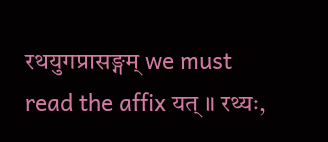रथयुगप्रासङ्गम् we must read the affix यत् ॥ रथ्यः,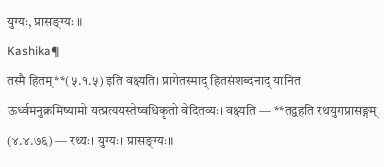युग्यः, प्रासङ्ग्यः ॥
Kashika¶
तस्मै हितम्**(५.१.५) इति वक्ष्यति। प्रागेतस्माद् हितसंशब्दनाद् यानित ऊर्ध्वमनुक्रमिष्यामो यत्प्रत्ययस्तेष्वधिकृतो वेदितव्यः। वक्ष्यति — **तद्वहति रथयुगप्रासङ्गम् (४.४.७६) — रथ्यः। युग्यः। प्रासङ्ग्यः॥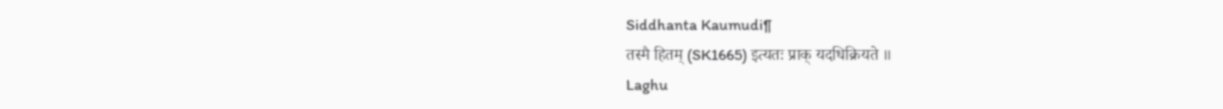Siddhanta Kaumudi¶
तस्मै हितम् (SK1665) इत्यतः प्राक् यदधिक्रियते ॥
Laghu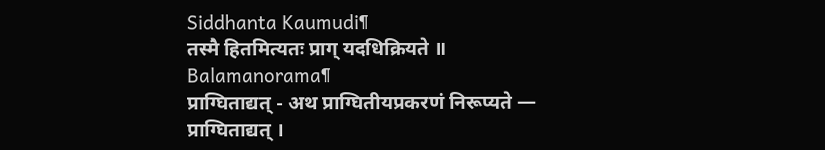Siddhanta Kaumudi¶
तस्मै हितमित्यतः प्राग् यदधिक्रियते ॥
Balamanorama¶
प्राग्घिताद्यत् - अथ प्राग्घितीयप्रकरणं निरूप्यते — प्राग्घिताद्यत् ।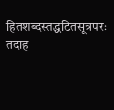हितशब्दस्तद्धटितसूत्रपरः तदाह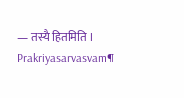— तस्यै हितमिति ।
Prakriyasarvasvam¶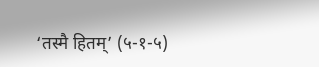‘तस्मै हितम्’ (५-१-५)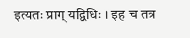इत्यतः प्राग् यद्विधिः । इह च तत्र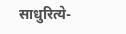साधुरित्ये-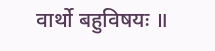वार्थो बहुविषयः ॥